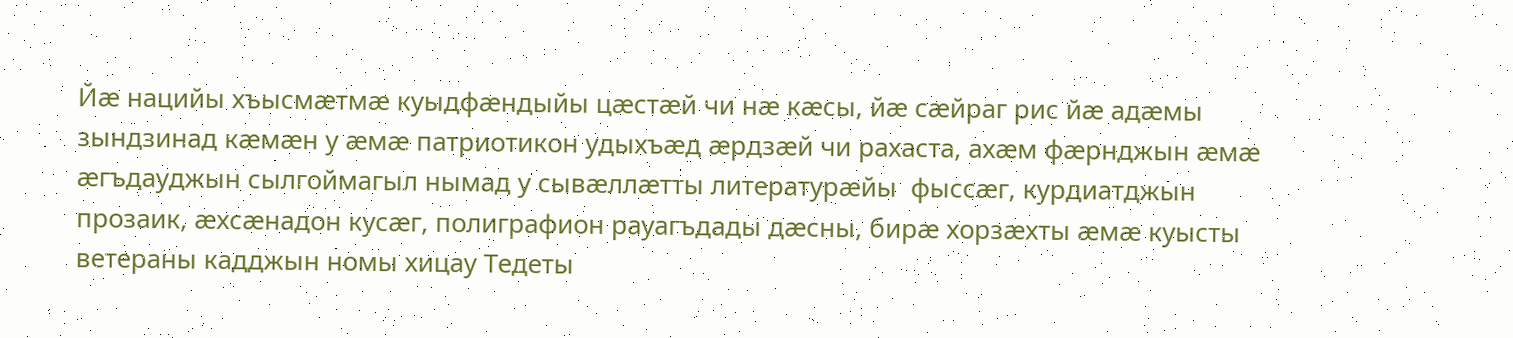Йæ нацийы хъысмæтмæ куыдфæндыйы цæстæй чи нæ кæсы, йæ сæйраг рис йæ адæмы зындзинад кæмæн у æмæ патриотикон удыхъæд æрдзæй чи рахаста, ахæм фæрнджын æмæ æгъдауджын сылгоймагыл нымад у сывæллæтты литературæйы  фыссæг, курдиатджын прозаик, æхсæнадон кусæг, полиграфион рауагъдады дæсны, бирæ хорзæхты æмæ куысты ветераны кадджын номы хицау Тедеты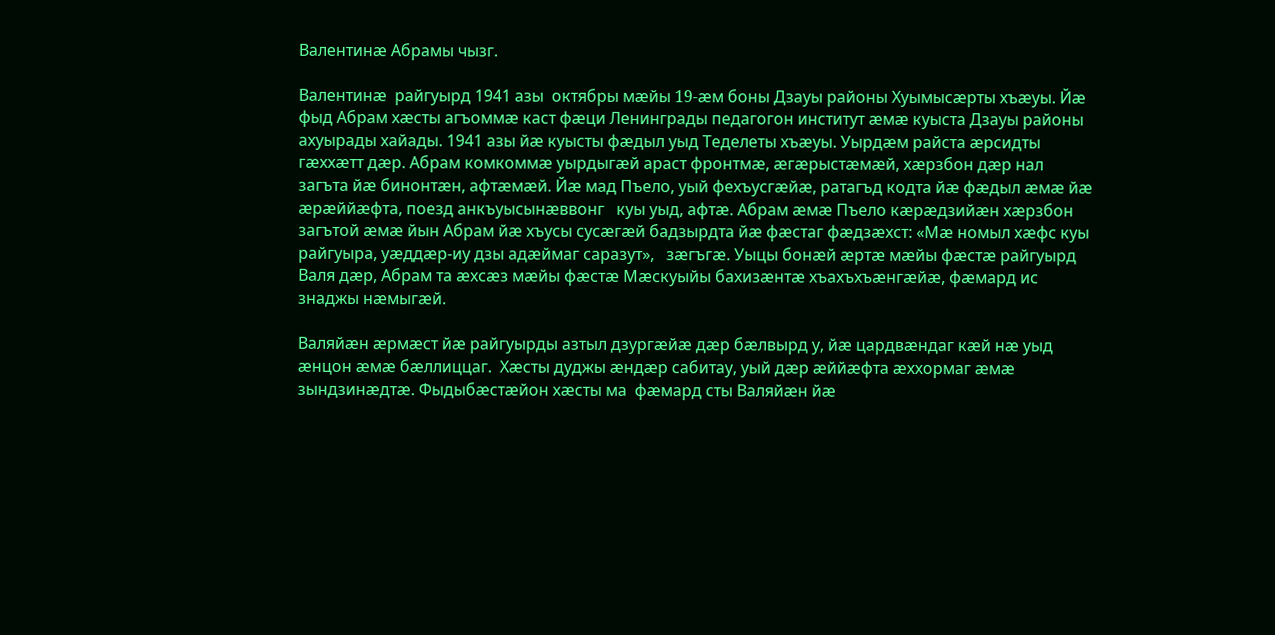Валентинæ Абрамы чызг.

Валентинæ  райгуырд 1941 азы  октябры мæйы 19-æм боны Дзауы районы Хуымысæрты хъæуы. Йæ фыд Абрам хæсты агъоммæ каст фæци Ленинграды педагогон институт æмæ куыста Дзауы районы ахуырады хайады. 1941 азы йæ куысты фæдыл уыд Теделеты хъæуы. Уырдæм райста æрсидты гæххæтт дæр. Абрам комкоммæ уырдыгæй араст фронтмæ, æгæрыстæмæй, хæрзбон дæр нал загъта йæ бинонтæн, афтæмæй. Йæ мад Пъело, уый фехъусгæйæ, ратагъд кодта йæ фæдыл æмæ йæ æрæййæфта, поезд анкъуысынæввонг   куы уыд, афтæ. Абрам æмæ Пъело кæрæдзийæн хæрзбон загътой æмæ йын Абрам йæ хъусы сусæгæй бадзырдта йæ фæстаг фæдзæхст: «Мæ номыл хæфс куы райгуыра, уæддæр-иу дзы адæймаг саразут»,   зæгъгæ. Уыцы бонæй æртæ мæйы фæстæ райгуырд Валя дæр, Абрам та æхсæз мæйы фæстæ Мæскуыйы бахизæнтæ хъахъхъæнгæйæ, фæмард ис знаджы нæмыгæй.

Валяйæн æрмæст йæ райгуырды азтыл дзургæйæ дæр бæлвырд у, йæ цардвæндаг кæй нæ уыд æнцон æмæ бæллиццаг.  Хæсты дуджы æндæр сабитау, уый дæр æййæфта æххормаг æмæ зындзинæдтæ. Фыдыбæстæйон хæсты ма  фæмард сты Валяйæн йæ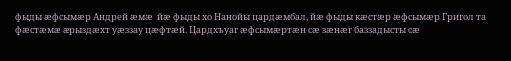фыды æфсымæр Андрей æмæ  йæ фыды хо Нанойы цардæмбал, йæ фыды кæстæр æфсымæр Григол та фæстæмæ æрыздæхт уæззау цæфтæй. Цардхъуаг æфсымæртæн сæ зæнæг баззадысты сæ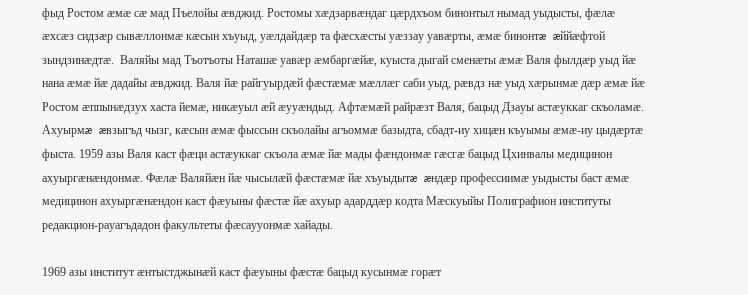фыд Ростом æмæ сæ мад Пъелойы æвджид. Ростомы хæдзарвæндаг цæрдхъом бинонтыл нымад уыдысты, фæлæ æхсæз сидзæр сывæллонмæ кæсын хъуыд, уæлдайдæр та фæсхæсты уæззау уавæрты, æмæ бинонтæ æййæфтой зындзинæдтæ.  Валяйы мад Тъотъоты Наташæ уавæр æмбаргæйæ, куыста дыгай сменæты æмæ Валя фылдæр уыд йæ нана æмæ йæ дадайы æвджид. Валя йæ райгуырдæй фæстæмæ мæллæг саби уыд, рæвдз нæ уыд хæрынмæ дæр æмæ йæ Ростом æппынæдзух хаста йемæ, никæуыл æй æууæндыд. Афтæмæй райрæзт Валя, бацыд Дзауы астæуккаг скъоламæ. Ахуырмæ æвзыгъд чызг, кæсын æмæ фыссын скъолайы агъоммæ базыдта, сбадт-иу хицæн къуымы æмæ-иу цыдæртæ фыста. 1959 азы Валя каст фæци астæуккаг скъола æмæ йæ мады фæндонмæ гæсгæ бацыд Цхинвалы медицинон ахуыргæнæндонмæ. Фæлæ Валяйæн йæ чысылæй фæстæмæ йæ хъуыдытæ æндæр профессиимæ уыдысты баст æмæ медицинон ахуыргæнæндон каст фæуыны фæстæ йæ ахуыр адарддæр кодта Мæскуыйы Полиграфион институты редакцион-рауагъдадон факультеты фæсаууонмæ хайады.

1969 азы институт æнтыстджынæй каст фæуыны фæстæ бацыд кусынмæ горæт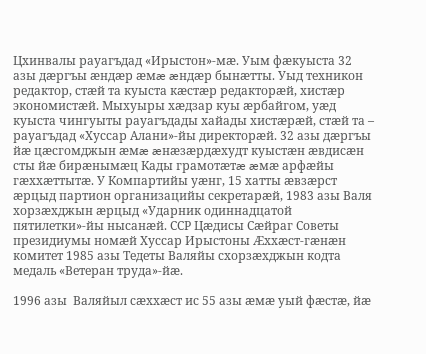Цхинвалы рауагъдад «Ирыстон»-мæ. Уым фæкуыста 32 азы дæргъы æндæр æмæ æндæр бынæтты. Уыд техникон редактор, стæй та куыста кæстæр редакторæй, хистæр экономистæй. Мыхуыры хæдзар куы æрбайгом, уæд куыста чингуыты рауагъдады хайады хистæрæй, стæй та – рауагъдад «Хуссар Алани»-йы директорæй. 32 азы дæргъы йæ цæсгомджын æмæ æнæзæрдæхудт куыстæн æвдисæн сты йæ бирæнымæц Кады грамотæтæ æмæ арфæйы гæххæттытæ. У Компартийы уæнг, 15 хатты æвзæрст æрцыд партион организацийы секретарæй, 1983 азы Валя хорзæхджын æрцыд «Ударник одиннадцатой пятилетки»-йы нысанæй. ССР Цæдисы Сæйраг Советы  президиумы номæй Хуссар Ирыстоны Æххæст-гæнæн комитет 1985 азы Тедеты Валяйы схорзæхджын кодта  медаль «Ветеран труда»-йæ.

1996 азы  Валяйыл сæххæст ис 55 азы æмæ уый фæстæ, йæ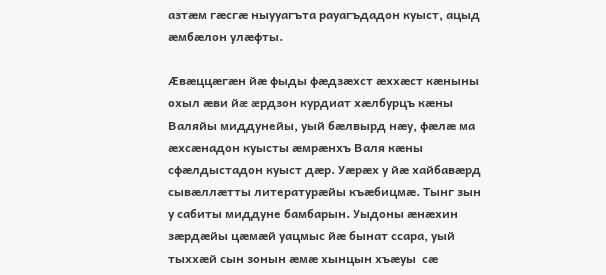азтæм гæсгæ ныууагъта рауагъдадон куыст, ацыд æмбæлон улæфты.

Æвæццæгæн йæ фыды фæдзæхст æххæст кæныны охыл æви йæ æрдзон курдиат хæлбурцъ кæны Валяйы миддунейы, уый бæлвырд нæу, фæлæ ма æхсæнадон куысты æмрæнхъ Валя кæны сфæлдыстадон куыст дæр. Уæрæх у йæ хайбавæрд сывæллæтты литературæйы къæбицмæ. Тынг зын у сабиты миддуне бамбарын. Уыдоны æнæхин зæрдæйы цæмæй уацмыс йæ бынат ссара, уый тыххæй сын зонын æмæ хынцын хъæуы  сæ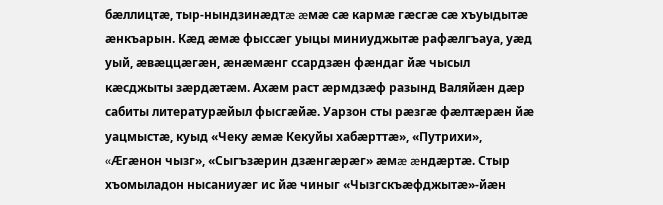бæллицтæ, тыр-нындзинæдтæ æмæ сæ кармæ гæсгæ сæ хъуыдытæ æнкъарын. Кæд æмæ фыссæг уыцы миниуджытæ рафæлгъауа, уæд уый, æвæццæгæн, æнæмæнг ссардзæн фæндаг йæ чысыл кæсджыты зæрдæтæм. Ахæм раст æрмдзæф разынд Валяйæн дæр сабиты литературæйыл фысгæйæ. Уарзон сты рæзгæ фæлтæрæн йæ уацмыстæ, куыд «Чеку æмæ Кекуйы хабæрттæ», «Путрихи», «Æгæнон чызг», «Сыгъзæрин дзæнгæрæг» æмæ æндæртæ. Стыр хъомыладон нысаниуæг ис йæ чиныг «Чызгскъæфджытæ»-йæн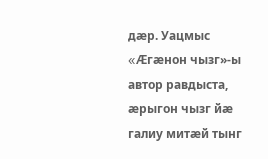дæр. Уацмыс «Æгæнон чызг»-ы автор равдыста, æрыгон чызг йæ галиу митæй тынг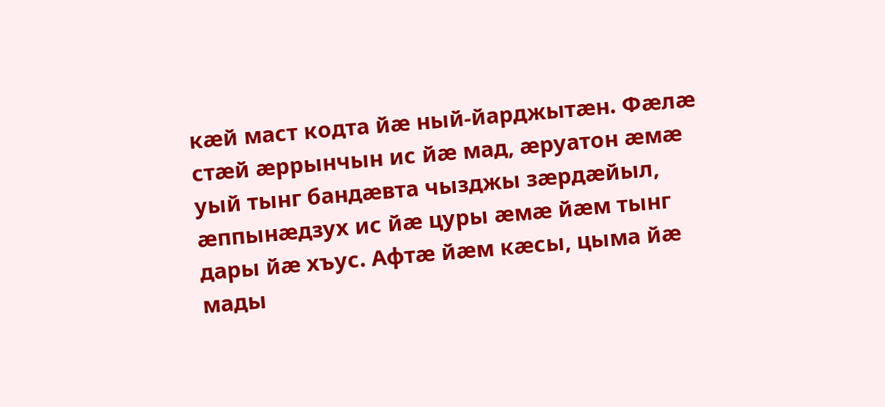кæй маст кодта йæ ный-йарджытæн. Фæлæ стæй æррынчын ис йæ мад, æруатон æмæ уый тынг бандæвта чызджы зæрдæйыл, æппынæдзух ис йæ цуры æмæ йæм тынг дары йæ хъус. Афтæ йæм кæсы, цыма йæ мады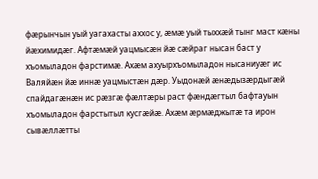фæрынчын уый уагахасты аххос у, æмæ уый тыххæй тынг маст кæны йæхимидæг. Афтæмæй уацмысæн йæ сæйраг нысан баст у хъомыладон фарстимæ. Ахæм ахуырхъомыладон нысаниуæг ис Валяйæн йæ иннæ уацмыстæн дæр. Уыдонæй æнæдызæрдыгæй спайдагæнæн ис рæзгæ фæлтæры раст фæндæгтыл бафтауын хъомыладон фарстытыл кусгæйæ. Ахæм æрмæджытæ та ирон сывæллæтты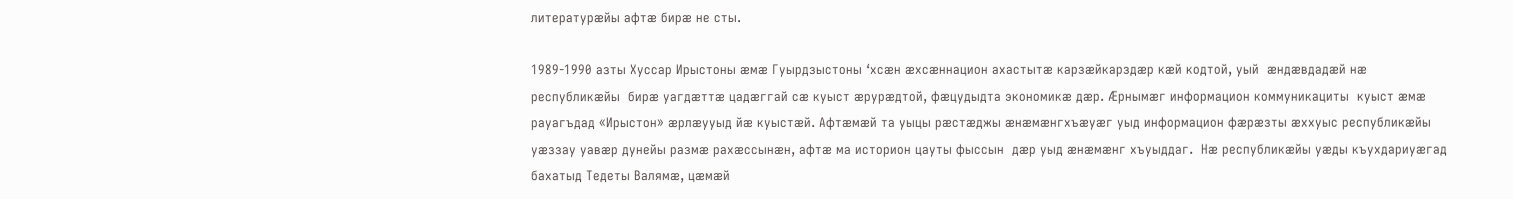литературæйы афтæ бирæ не сты.

1989-1990 азты Хуссар Ирыстоны æмæ Гуырдзыстоны ‘хсæн æхсæннацион ахастытæ карзæйкарздæр кæй кодтой, уый  æндæвдадæй нæ республикæйы  бирæ уагдæттæ цадæггай сæ куыст æрурæдтой, фæцудыдта экономикæ дæр. Æрнымæг информацион коммуникациты  куыст æмæ  рауагъдад «Ирыстон» æрлæууыд йæ куыстæй. Афтæмæй та уыцы рæстæджы æнæмæнгхъæуæг уыд информацион фæрæзты æххуыс республикæйы уæззау уавæр дунейы размæ рахæссынæн, афтæ ма историон цауты фыссын  дæр уыд æнæмæнг хъуыддаг.  Нæ республикæйы уæды къухдариуæгад бахатыд Тедеты Валямæ, цæмæй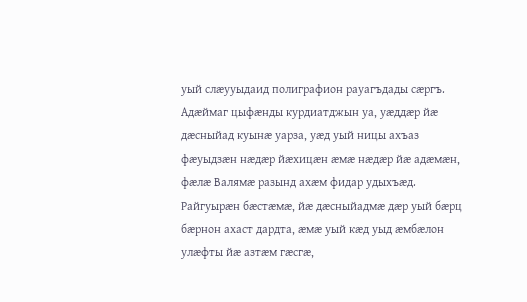уый слæууыдаид полиграфион рауагъдады сæргъ.  Адæймаг цыфæнды курдиатджын уа, уæддæр йæ дæсныйад куынæ уарза, уæд уый ницы ахъаз фæуыдзæн нæдæр йæхицæн æмæ нæдæр йæ адæмæн, фæлæ Валямæ разынд ахæм фидар удыхъæд. Райгуырæн бæстæмæ, йæ дæсныйадмæ дæр уый бæрц бæрнон ахаст дардта, æмæ уый кæд уыд æмбæлон улæфты йæ азтæм гæсгæ,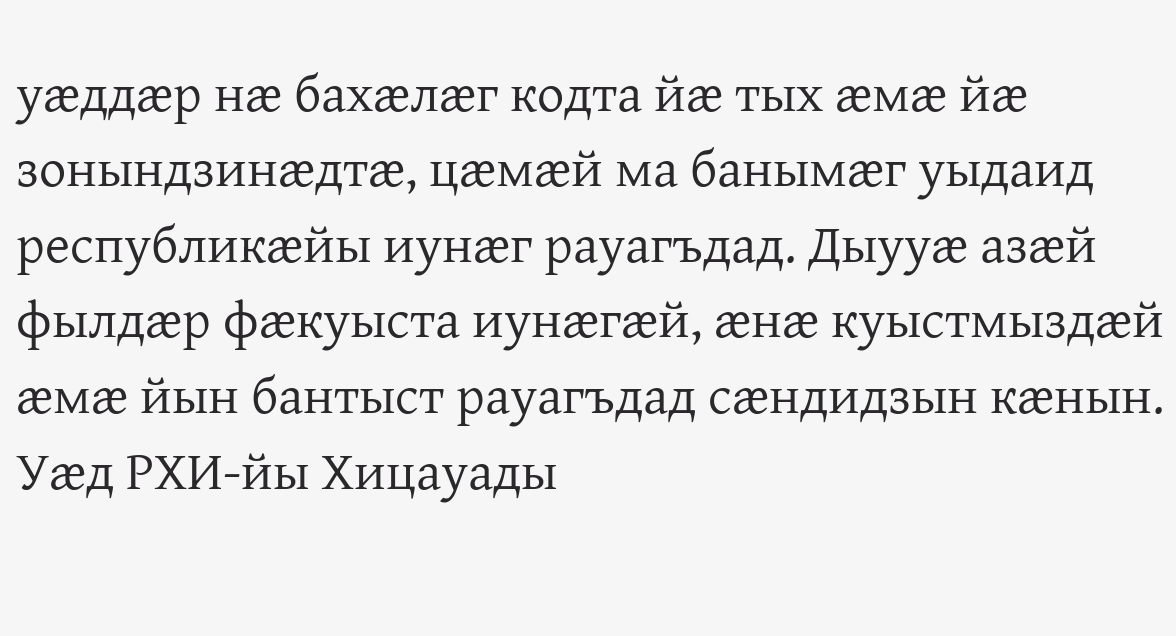уæддæр нæ бахæлæг кодта йæ тых æмæ йæ зонындзинæдтæ, цæмæй ма банымæг уыдаид республикæйы иунæг рауагъдад. Дыууæ азæй фылдæр фæкуыста иунæгæй, æнæ куыстмыздæй æмæ йын бантыст рауагъдад сæндидзын кæнын. Уæд РХИ-йы Хицауады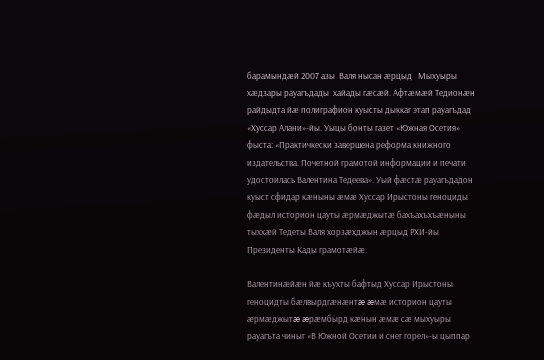барамындæй 2007 азы  Валя нысан æрцыд   Мыхуыры хæдзары рауагъдады  хайады гæсæй. Афтæмæй Тедионæн райдыдта йæ полиграфион куысты дыккаг этап рауагъдад «Хуссар Алани»-йы. Уыцы бонты газет «Южная Осетия» фыста: «Практичкески завершена реформа книжного издательства. Почетной грамотой информации и печати удостоилась Валентина Тедеева». Уый фæстæ рауагъдадон куыст сфидар кæныны æмæ Хуссар Ирыстоны геноциды фæдыл историон цауты æрмæджытæ бахъахъхъæныны тыххæй Тедеты Валя хорзæхджын æрцыд РХИ-йы Президенты Кады грамотæйæ.

Валентинæйæн йæ къухты бафтыд Хуссар Ирыстоны геноцидты бæлвырдгæнæнтæ æмæ историон цауты æрмæджытæ æрæмбырд кæнын æмæ сæ мыхуыры рауагъта чиныг «В Южной Осетии и снег горел»-ы цыппар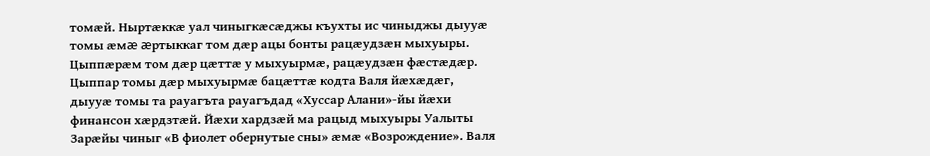томæй. Ныртæккæ уал чиныгкæсæджы къухты ис чиныджы дыууæ томы æмæ æртыккаг том дæр ацы бонты рацæудзæн мыхуыры. Цыппæрæм том дæр цæттæ у мыхуырмæ, рацæудзæн фæстæдæр. Цыппар томы дæр мыхуырмæ бацæттæ кодта Валя йæхæдæг, дыууæ томы та рауагъта рауагъдад «Хуссар Алани»-йы йæхи финансон хæрдзтæй. Йæхи хардзæй ма рацыд мыхуыры Уалыты Зарæйы чиныг «В фиолет обернутые сны» æмæ «Возрождение». Валя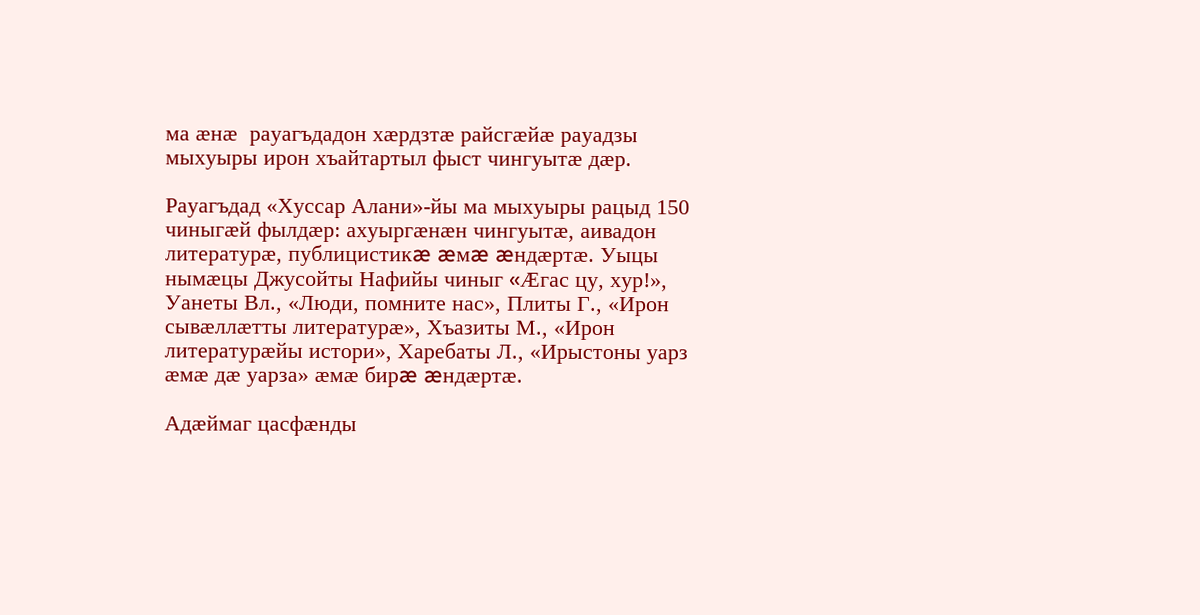ма æнæ  рауагъдадон хæрдзтæ райсгæйæ рауадзы мыхуыры ирон хъайтартыл фыст чингуытæ дæр.

Рауагъдад «Хуссар Алани»-йы ма мыхуыры рацыд 150 чиныгæй фылдæр: ахуыргæнæн чингуытæ, аивадон  литературæ, публицистикæ æмæ æндæртæ. Уыцы нымæцы Джусойты Нафийы чиныг «Æгас цу, хур!», Уанеты Вл., «Люди, помните нас», Плиты Г., «Ирон сывæллæтты литературæ», Хъазиты М., «Ирон литературæйы истори», Харебаты Л., «Ирыстоны уарз æмæ дæ уарза» æмæ бирæ æндæртæ.

Адæймаг цасфæнды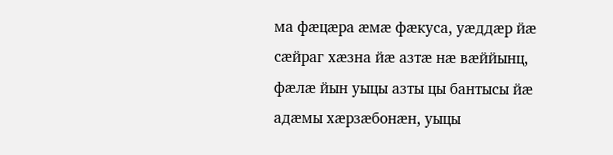ма фæцæра æмæ фæкуса, уæддæр йæ сæйраг хæзна йæ азтæ нæ вæййынц, фæлæ йын уыцы азты цы бантысы йæ адæмы хæрзæбонæн, уыцы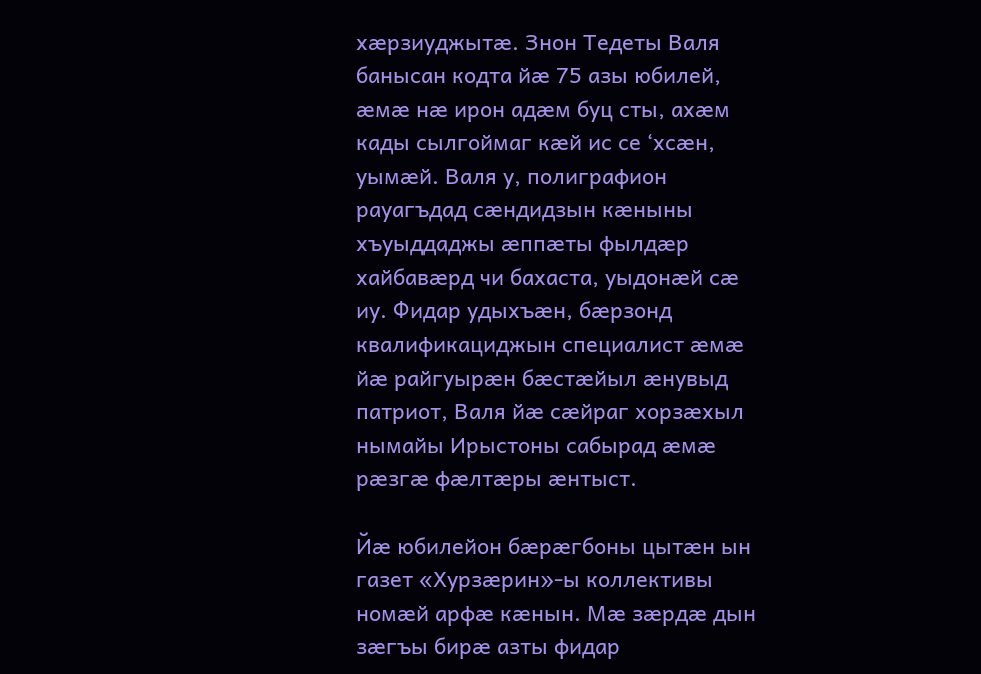хæрзиуджытæ. Знон Тедеты Валя банысан кодта йæ 75 азы юбилей, æмæ нæ ирон адæм буц сты, ахæм кады сылгоймаг кæй ис се ‘хсæн, уымæй. Валя у, полиграфион рауагъдад сæндидзын кæныны хъуыддаджы æппæты фылдæр хайбавæрд чи бахаста, уыдонæй сæ иу. Фидар удыхъæн, бæрзонд квалификациджын специалист æмæ йæ райгуырæн бæстæйыл æнувыд патриот, Валя йæ сæйраг хорзæхыл нымайы Ирыстоны сабырад æмæ рæзгæ фæлтæры æнтыст.

Йæ юбилейон бæрæгбоны цытæн ын газет «Хурзæрин»-ы коллективы номæй арфæ кæнын. Мæ зæрдæ дын зæгъы бирæ азты фидар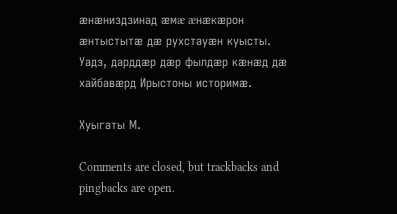æнæниздзинад æмæ æнæкæрон æнтыстытæ дæ рухстауæн куысты. Уадз, дарддæр дæр фылдæр кæнæд дæ хайбавæрд Ирыстоны историмæ.

Хуыгаты М.

Comments are closed, but trackbacks and pingbacks are open.